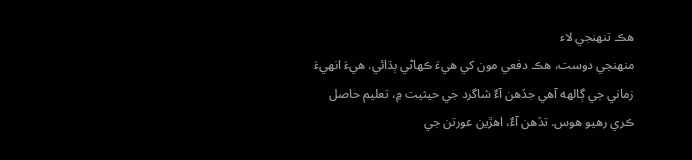هڪ تنهنجي لاء
منهنجي دوست، هڪ دفعي مون کي هيءَ ڪهاڻي ٻڌائي. هيءَ انهيءَ زماني جي ڳالهه آهي جڏهن آءٌ شاگرد جي حيثيت ۾، تعليم حاصل ڪري رهيو هوس. تڏهن آءٌ، اهڙين عورتن جي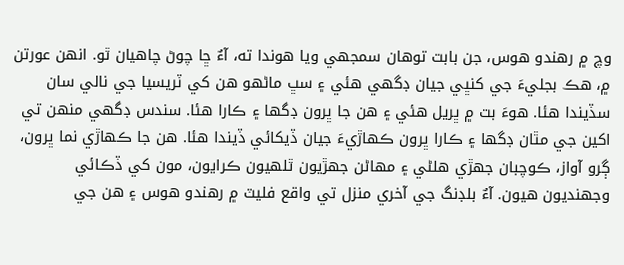وچ ۾ رهندو هوس، جن بابت توهان سمجهي ويا هوندا ته، آءٌ ڇا چوڻ چاهيان ٿو. انهن عورتن ۾، هڪ بجليءَ جي کنڀي جيان ڊگهي هئي ۽ سڀ ماڻهو هن کي ٽريسيا جي نالي سان سڏيندا هئا. هوءَ بت ۾ ڀريل هئي ۽ هن جا ڀرون ڊگها ۽ ڪارا هئا. سندس ڊگهي منهن تي اکين جي مٿان ڊگها ۽ ڪارا ڀرون ڪهاڙيءَ جيان ڏيکائي ڏيندا هئا. هن جا ڪهاڙي نما ڀرون، ڳرو آواز، ڪوچبان جهڙي هلڻي ۽ مهاڻن جهڙيون ٿلهيون ڪرايون، مون کي ڏڪائي وجهنديون هيون. آءٌ بلڊنگ جي آخري منزل تي واقع فليٽ ۾ رهندو هوس ۽ هن جي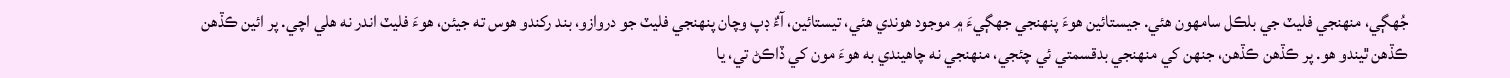جُهڳي، منهنجي فليٽ جي بلڪل سامهون هئي. جيستائين هوءَ پنهنجي جهڳيءَ ۾ موجود هوندي هئي، تيستائين، آءٌ ڊپ وچان پنهنجي فليٽ جو دروازو، بند رکندو هوس ته جيئن، هوءَ فليٽ اندر نه هلي اچي. پر ائين ڪڏهن ڪڏهن ٿيندو هو. پر ڪڏهن ڪڏهن، جنهن کي منهنجي بدقسمتي ئي چئجي، منهنجي نه چاهيندي به هوءَ مون کي ڏاڪڻ تي، يا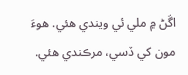اڱڻ ۾ ملي ئي ويندي هئي. هوءَ مون کي ڏسي، مرڪندي هئي.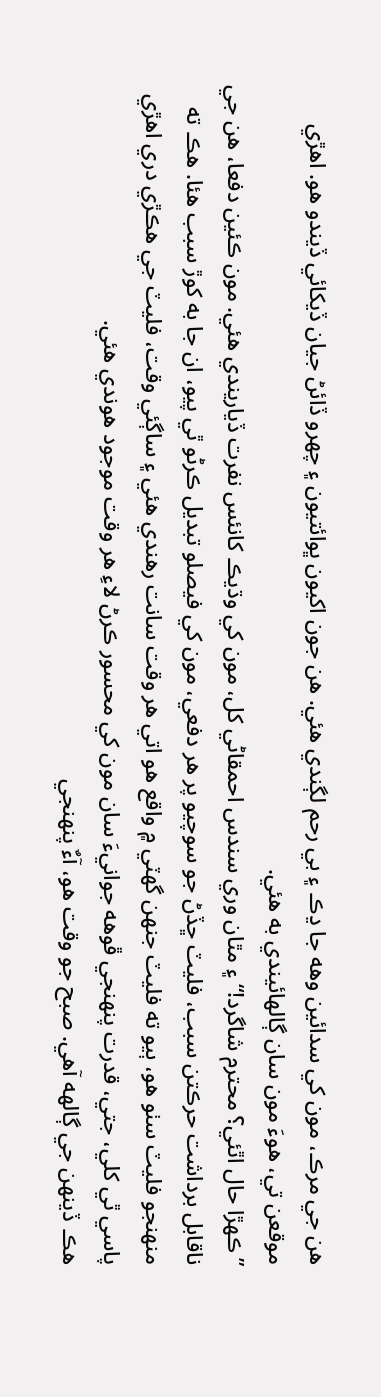هن جي مرڪ، مون کي سدائين وهه جا ڍڪ ۽ بي رحم لڳندي هئي. هن جون اکيون ڀوائتيون ۽ چهرو ڏائڻ جيان ڏيکائي ڏيندو هو. اهڙي موقعن تي، هوءَ مون سان ڳالهائيندي به هئي.
”ڪهڙا حال اٿئي؟ محترم شاگرد!“ ۽ مٿان وري سندس احمقاڻي کل، مون کي وڌيڪ کانئس نفرت ڏياريندي هئي. مون ڪئين دفعا، هن جي ناقابل برداشت حرڪتن سبب، فليٽ ڇڏڻ جو سوچيو پر هر دفعي، مون کي فيصلو تبديل ڪرڻو ٿي پيو، ان جا به کوڙ سبب هئا. هڪ ته منهنجو فليٽ سٺو هو، ٻيو ته فليٽ جنهن گهٽي ۾ واقع هو اتي هر وقت سانت رهندي هئي ۽ ساڳئي وقت، فليٽ جي هڪڙي دري اهڙي پاسي ٿي کلي، جتي، قدرت پنهنجي ڦوهه جوانيءَ سان مون کي محسور ڪرڻ لاءِ هر وقت موجود هوندي هئي.
هڪ ڏينهن جي ڳالهه آهي. صبح جو وقت هو، آءٌ پنهنجي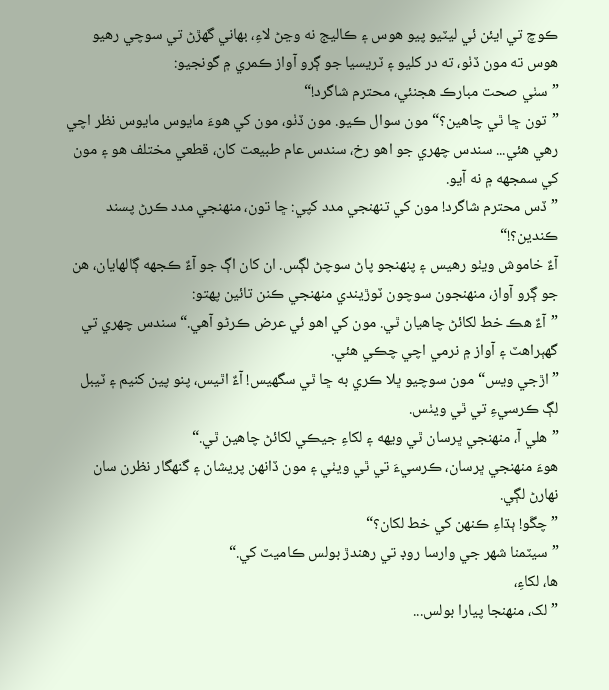ڪوچ تي ايئن ئي ليٽيو پيو هوس ۽ ڪاليج نه وڃڻ لاءِ، بهاني گهڙڻ تي سوچي رهيو هوس ته مون ڏٺو، ته در کليو ۽ ٽريسيا جو ڳرو آواز ڪمري ۾ گونجيو:
”سٺي صحت مبارڪ هجنئي، محترم شاگرد!“
”تون ڇا ٿي چاهين؟“ مون سوال ڪيو. مون ڏٺو، مون کي هوءَ مايوس مايوس نظر اچي رهي هئي... سندس چهري جو اهو رخ، سندس عام طبيعت کان، قطعي مختلف هو ۽ مون کي سمجهه ۾ نه آيو.
”ڏس محترم شاگرد! مون کي تنهنجي مدد کپي: ڇا تون، منهنجي مدد ڪرڻ پسند ڪندين؟!“
آءٌ خاموش ويٺو رهيس ۽ پنهنجو پاڻ سوچڻ لڳس. ان کان اڳ جو آءٌ ڪجهه ڳالهايان، هن جو ڳرو آواز، منهنجون سوچون ٽوڙيندي منهنجي ڪنن تائين پهتو:
”آءٌ هڪ خط لکائڻ چاهيان ٿي. مون کي اهو ئي عرض ڪرڻو آهي.“ سندس چهري تي گهٻراهٽ ۽ آواز ۾ نرمي اچي چڪي هئي.
”اڙجي ويس“ مون سوچيو ڀلا ڪري به ڇا ٿي سگهيس! آءٌ اٿيس، پنو پين کنيم ۽ ٽيبل لڳ ڪرسيءِ تي ٿي ويٺس.
”هلي آ، منهنجي ڀرسان ٿي ويهه ۽ لکاءِ جيڪي لکائڻ چاهين ٿي.“
هوءَ منهنجي ڀرسان، ڪرسيءَ تي ٿي ويٺي ۽ مون ڏانهن پريشان ۽ گنهگار نظرن سان نهارڻ لڳي.
”چڱو! ٻڌاءِ ڪنهن کي خط لکان؟“
”سيٽمنا شهر جي وارسا روڊ تي رهندڙ بولس ڪاميٽ کي.“
ها، لکاءِ،
”لک، منهنجا پيارا بولس...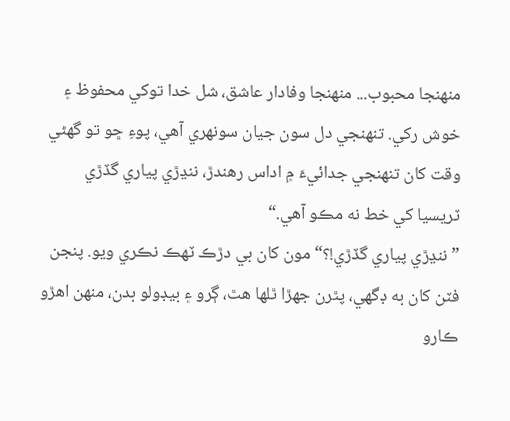منهنجا محبوب... منهنجا وفادار عاشق، شل خدا توکي محفوظ ۽ خوش رکي. تنهنجي دل سون جيان سونهري آهي، پوءِ ڇو تو گهڻي وقت کان تنهنجي جدائيءَ ۾ اداس رهندڙ، ننڍڙي پياري گڏڙي ٽريسيا کي خط نه مڪو آهي.“
”ننڍڙي پياري گڏڙي!؟“ مون کان بي دڙڪ ٽهڪ نڪري ويو. پنجن فٽن کان به ڊگهي، پٿرن جهڙا ٿلها هٿ، ڳرو ۽ بيڊولو بدن، منهن اهڙو ڪارو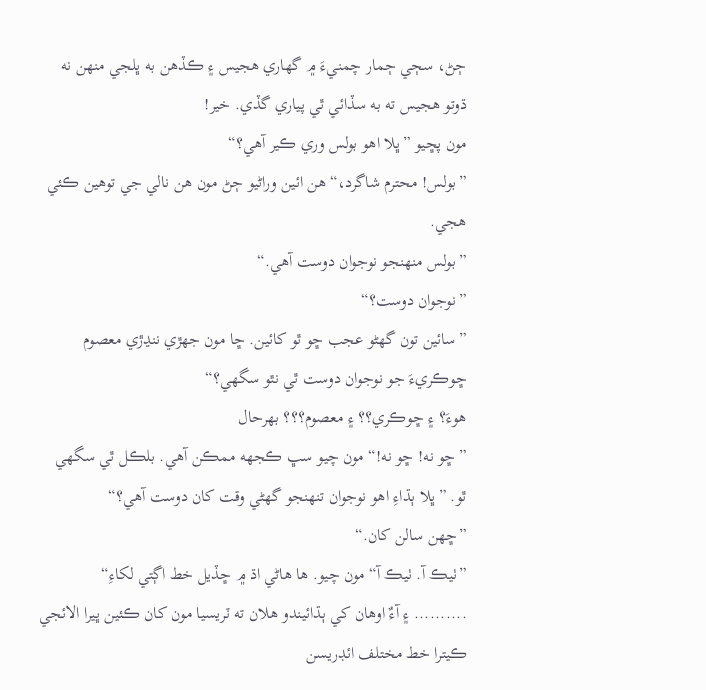ڄڻ، سڄي ڄمار چمنيءَ ۾ گهاري هجيس ۽ ڪڏهن به ڀلجي منهن نه ڌوتو هجيس ته به سڏائي ٿي پياري گڏي. خير!
مون پڇيو ”ڀلا اهو بولس وري ڪير آهي؟“
”بولس! محترم شاگرد،“ هن ائين وراڻيو ڄڻ مون هن نالي جي توهين ڪئي هجي.
”بولس منهنجو نوجوان دوست آهي.“
”نوجوان دوست؟“
”سائين تون گهڻو عجب ڇو ٿو کائين. ڇا مون جهڙي ننڍڙي معصوم ڇوڪريءَ جو نوجوان دوست ٿي نٿو سگهي؟“
هوءَ؟ ۽ ڇوڪري؟؟ ۽ معصوم؟؟؟ بهرحال
”ڇو نه! ڇو نه!“ مون چيو سڀ ڪجهه ممڪن آهي. بلڪل ٿي سگهي ٿو. ”ڀلا ٻڌاءِ اهو نوجوان تنهنجو گهڻي وقت کان دوست آهي؟“
”ڇهن سالن کان.“
”ٺيڪ آ. ٺيڪ آ“ مون چيو. ها هاڻي اڌ ۾ ڇڏيل خط اڳتي لکاءِ“
.......... ۽ آءٌ اوهان کي ٻڌائيندو هلان ته ٽريسيا مون کان ڪئين ڀيرا الائجي ڪيترا خط مختلف ائڊريسن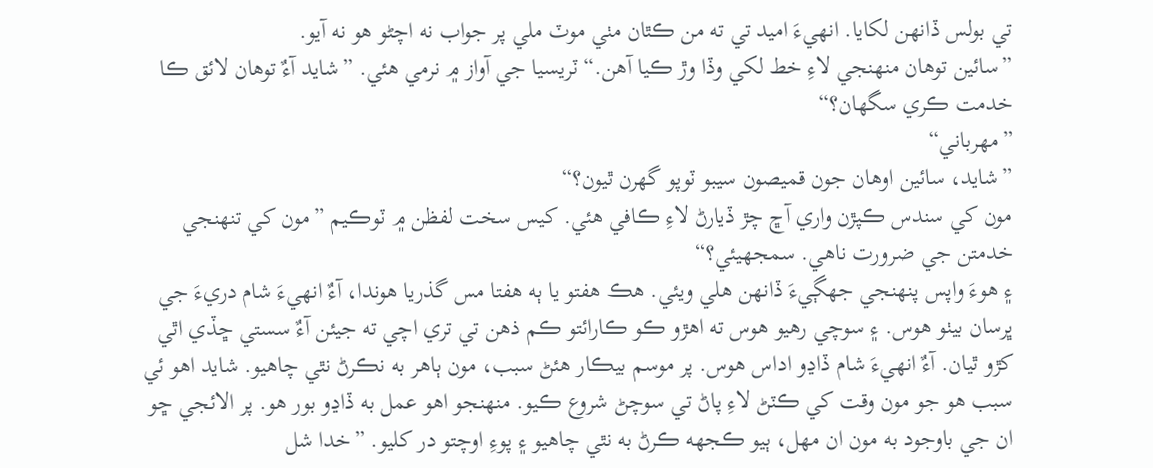تي بولس ڏانهن لکايا. انهيءَ اميد تي ته من ڪٿان مٺي موٽ ملي پر جواب نه اچڻو هو نه آيو.
”سائين توهان منهنجي لاءِ خط لکي وڏا وڙ ڪيا آهن.“ ٽريسيا جي آواز ۾ نرمي هئي. ”شايد آءٌ توهان لائق ڪا خدمت ڪري سگهان؟“
”مهرباني“
”شايد، سائين اوهان جون قميصون سيبو ٽوپو گهرن ٿيون؟“
مون کي سندس ڪپڙن واري آڇ چڙ ڏيارڻ لاءِ ڪافي هئي. کيس سخت لفظن ۾ ٽوڪيم ”مون کي تنهنجي خدمتن جي ضرورت ناهي. سمجهيئي؟“
۽ هوءَ واپس پنهنجي جهڳيءَ ڏانهن هلي ويئي. هڪ هفتو يا ٻه هفتا مس گذريا هوندا، آءٌ انهيءَ شام دريءَ جي ڀرسان بيٺو هوس. ۽ سوچي رهيو هوس ته اهڙو ڪو ڪارائتو ڪم ذهن تي تري اچي ته جيئن آءٌ سستي ڇڏي اٿي کڙو ٿيان. آءٌ انهيءَ شام ڏاڍو اداس هوس. پر موسم بيڪار هئڻ سبب، مون ٻاهر به نڪرڻ نٿي چاهيو. شايد اهو ئي سبب هو جو مون وقت کي ڪٽڻ لاءِ پاڻ تي سوچڻ شروع ڪيو. منهنجو اهو عمل به ڏاڍو بور هو. پر الائجي ڇو ان جي باوجود به مون ان مهل، ٻيو ڪجهه ڪرڻ به نٿي چاهيو ۽ پوءِ اوچتو در کليو. ”خدا شل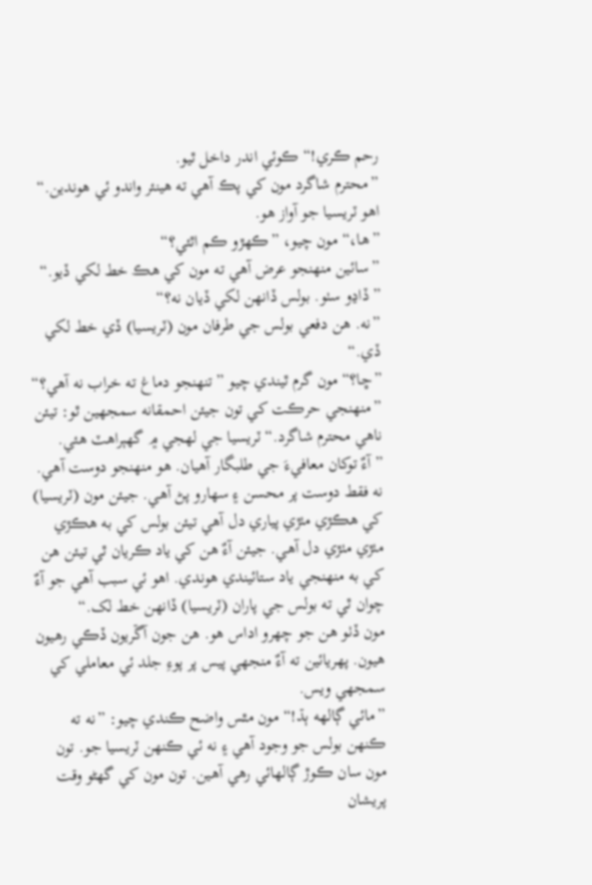رحم ڪري!“ ڪوئي اندر داخل ٿيو.
”محترم شاگرد مون کي پڪ آهي ته هينئر واندو ئي هوندين.“ اهو ٽريسيا جو آواز هو.
”ها،“ مون چيو، ”ڪهڙو ڪم اٿئي؟“
”سائين منهنجو عرض آهي ته مون کي هڪ خط لکي ڏيو.“ ”ڏاڍو سٺو. بولس ڏانهن لکي ڏيان نه؟“
”نه. هن دفعي بولس جي طرفان مون (ٽريسيا) ڏي خط لکي ڏي.“
”ڇا؟“ مون گرم ٿيندي چيو ”تنهنجو دماغ ته خراب نه آهي؟“
”منهنجي حرڪت کي تون جيئن احمقانه سمجهين ٿو: تيئن ناهي محترم شاگرد.“ ٽريسيا جي لهجي ۾ گهٻراهٽ هئي.
”آءٌ توکان معافيءَ جي طلبگار آهيان. هو منهنجو دوست آهي. نه فقط دوست پر محسن ۽ سهارو پڻ آهي. جيئن مون (ٽريسيا) کي هڪڙي مٺڙي پياري دل آهي تيئن بولس کي به هڪڙي مٺڙي مٺڙي دل آهي. جيئن آءٌ هن کي ياد ڪريان ٿي تيئن هن کي به منهنجي ياد ستائيندي هوندي. اهو ئي سبب آهي جو آءٌ چوان ٿي ته بولس جي پاران (ٽريسيا) ڏانهن خط لک.“
مون ڏٺو هن جو چهرو اداس هو. هن جون آڱريون ڏڪي رهيون هيون. پهريائين ته آءٌ منجهي پيس پر پوءِ جلد ئي معاملي کي سمجهي ويس.
”مائي ڳالهه ٻڌ!“ مون مٿس واضح ڪندي چيو: ”نه ته ڪنهن بولس جو وجود آهي ۽ نه ئي ڪنهن ٽريسيا جو. تون مون سان ڪوڙ ڳالهائي رهي آهين. تون مون کي گهڻو وقت پريشان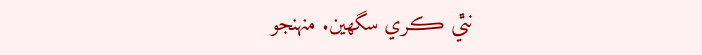نٿي ڪري سگهين. منهنجو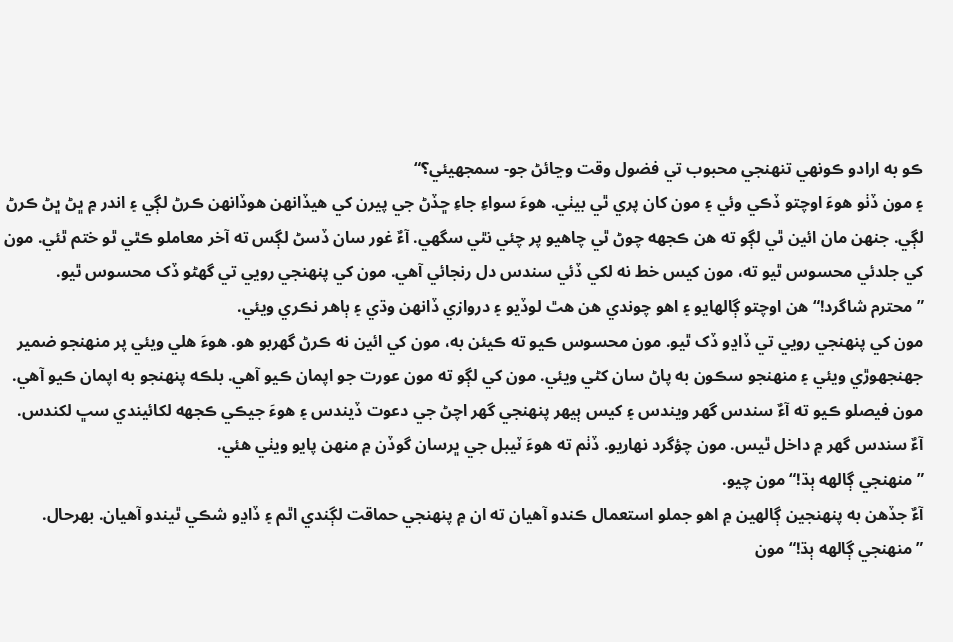ڪو به ارادو ڪونهي تنهنجي محبوب تي فضول وقت وڃائڻ جو- سمجهيئي؟“
۽ مون ڏٺو هوءَ اوچتو ڏڪي وئي ۽ مون کان پري ٿي بيٺي. هوءَ سواءِ جاءِ ڇڏڻ جي پيرن کي هيڏانهن هوڏانهن ڪرڻ لڳي ۽ اندر ۾ ڀڻ ڀڻ ڪرڻ لڳي. جنهن مان ائين ٿي لڳو ته هن ڪجهه چوڻ ٿي چاهيو پر چئي نٿي سگهي. آءٌ غور سان ڏسڻ لڳس ته آخر معاملو ڪٿي ٿو ختم ٿئي. مون کي جلدئي محسوس ٿيو ته، مون کيس خط نه لکي ڏئي سندس دل رنجائي آهي. مون کي پنهنجي رويي تي گهڻو ڏک محسوس ٿيو.
”محترم شاگرد!“ هن اوچتو ڳالهايو ۽ اهو چوندي هن هٿ لوڏيو ۽ دروازي ڏانهن وڌي ۽ ٻاهر نڪري ويئي.
مون کي پنهنجي رويي تي ڏاڍو ڏک ٿيو. مون محسوس ڪيو ته ڪيئن به، مون کي ائين نه ڪرڻ گهربو هو. هوءَ هلي ويئي پر منهنجو ضمير جهنجهوڙي ويئي ۽ منهنجو سڪون به پاڻ سان کڻي ويئي. مون کي لڳو ته مون عورت جو اپمان ڪيو آهي. بلڪه پنهنجو به اپمان ڪيو آهي. مون فيصلو ڪيو ته آءٌ سندس گهر ويندس ۽ کيس ٻيهر پنهنجي گهر اچڻ جي دعوت ڏيندس ۽ هوءَ جيڪي ڪجهه لکائيندي سڀ لکندس.
آءٌ سندس گهر ۾ داخل ٿيس. مون چؤگرد نهاريو. ڏٺم ته هوءَ ٽيبل جي ڀرسان گوڏن ۾ منهن پايو ويٺي هئي.
”منهنجي ڳالهه ٻڌ!“ مون چيو.
آءٌ جڏهن به پنهنجين ڳالهين ۾ اهو جملو استعمال ڪندو آهيان ته ان ۾ پنهنجي حماقت لڳندي اٿم ۽ ڏاڍو شڪي ٿيندو آهيان. بهرحال.
”منهنجي ڳالهه ٻڌ!“ مون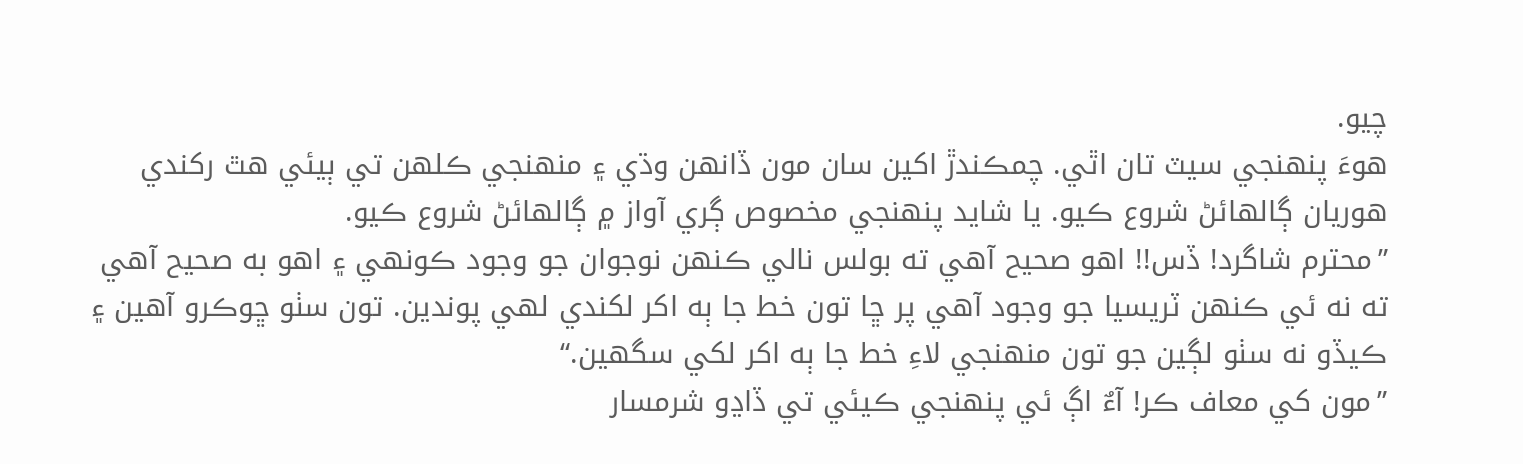چيو.
هوءَ پنهنجي سيٽ تان اٿي. چمڪندڙ اکين سان مون ڏانهن وڌي ۽ منهنجي ڪلهن تي ٻيئي هٿ رکندي هوريان ڳالهائڻ شروع ڪيو. يا شايد پنهنجي مخصوص ڳري آواز ۾ ڳالهائڻ شروع ڪيو.
”محترم شاگرد! ڏس!! اهو صحيح آهي ته بولس نالي ڪنهن نوجوان جو وجود ڪونهي ۽ اهو به صحيح آهي ته نه ئي ڪنهن ٽريسيا جو وجود آهي پر ڇا تون خط جا ٻه اکر لکندي لهي پوندين. تون سٺو ڇوڪرو آهين ۽ ڪيڏو نه سٺو لڳين جو تون منهنجي لاءِ خط جا ٻه اکر لکي سگهين.“
”مون کي معاف ڪر! آءٌ اڳ ئي پنهنجي ڪيئي تي ڏاڍو شرمسار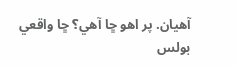آهيان. پر اهو ڇا آهي؟ ڇا واقعي بولس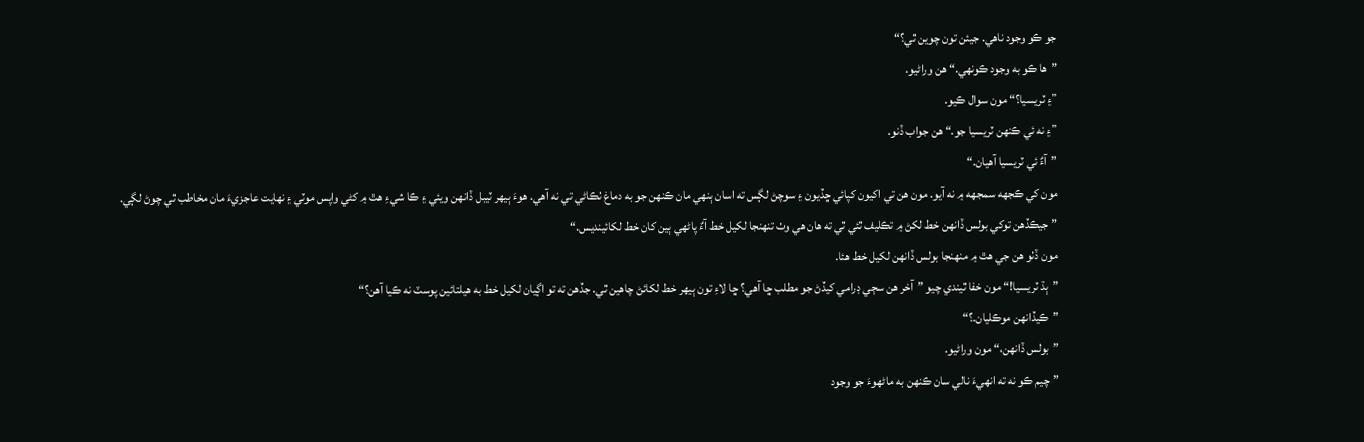جو ڪو وجود ناهي. جيئن تون چوين ٿي؟“
”ها ڪو به وجود ڪونهي.“ هن وراڻيو.
”۽ ٽريسيا؟“ مون سوال ڪيو.
”۽ نه ئي ڪنهن ٽريسيا جو.“ هن جواب ڏنو.
”آءٌ ئي ٽريسيا آهيان.“
مون کي ڪجهه سمجهه ۾ نه آيو. مون هن تي اکيون کپائي ڇڏيون ۽ سوچڻ لڳس ته اسان ٻنهي مان ڪنهن جو به دماغ ٺڪاڻي تي نه آهي. هوءَ ٻيهر ٽيبل ڏانهن ويئي ۽ ڪا شيءِ هٿ ۾ کڻي واپس موٽي ۽ نهايت عاجزيءَ مان مخاطب ٿي چوڻ لڳي.
”جيڪڏهن توکي بولس ڏانهن خط لکڻ ۾ تڪليف ٿئي ٿي ته هان هي وٺ تنهنجا لکيل خط آءٌ پاڻهي ٻين کان خط لکائينديس.“
مون ڏٺو هن جي هٿ ۾ منهنجا بولس ڏانهن لکيل خط هئا.
”ٻڌ ٽريسيا!“ مون خفا ٿيندي چيو ”آخر هن سڄي ڊرامي کيڏڻ جو مطلب ڇا آهي؟ ڇا لاءِ تون ٻيهر خط لکائڻ چاهين ٿي. جڏهن ته تو اڳيان لکيل خط به هيلتائين پوسٽ نه ڪيا آهن؟“
”ڪيڏانهن موڪليان.؟“
”بولس ڏانهن،“ مون وراڻيو.
”چيم ڪو نه ته انهيءَ نالي سان ڪنهن به ماڻهوءَ جو وجود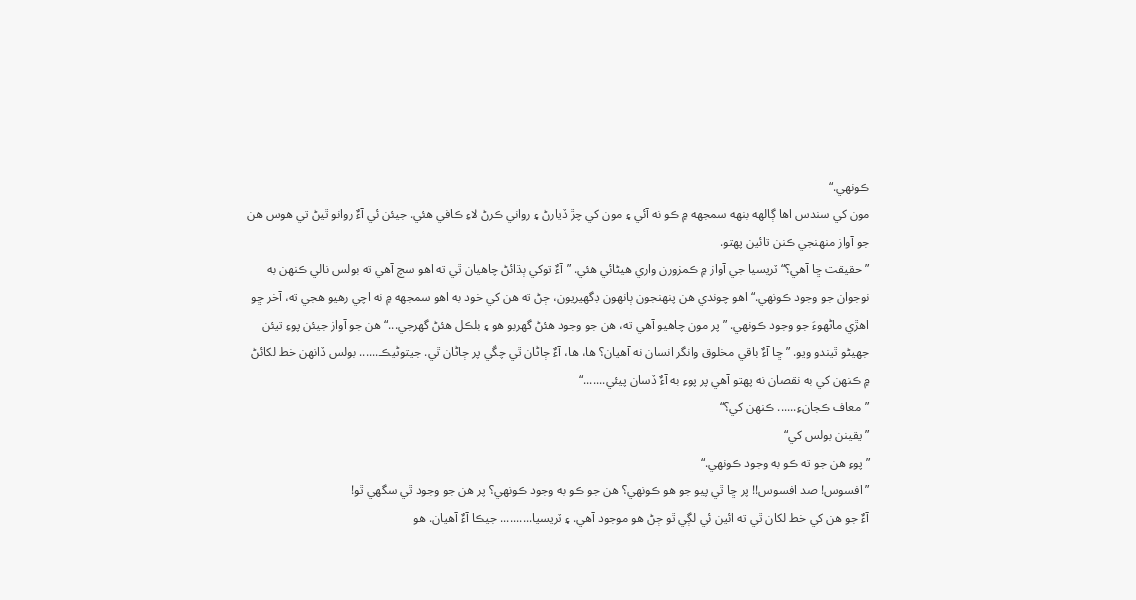ڪونهي.“
مون کي سندس اها ڳالهه بنهه سمجهه ۾ ڪو نه آئي ۽ مون کي چڙ ڏيارڻ ۽ رواني ڪرڻ لاءِ ڪافي هئي. جيئن ئي آءٌ روانو ٿيڻ تي هوس هن جو آواز منهنجي ڪنن تائين پهتو.
”حقيقت ڇا آهي؟“ ٽريسيا جي آواز ۾ ڪمزورن واري هيڻائي هئي. ”آءٌ توکي ٻڌائڻ چاهيان ٿي ته اهو سچ آهي ته بولس نالي ڪنهن به نوجوان جو وجود ڪونهي.“ اهو چوندي هن پنهنجون ٻانهون ڊگهيريون، ڄڻ ته هن کي خود به اهو سمجهه ۾ نه اچي رهيو هجي ته، آخر ڇو اهڙي ماڻهوءَ جو وجود ڪونهي. ”پر مون چاهيو آهي ته، هن جو وجود هئڻ گهربو هو ۽ بلڪل هئڻ گهرجي...“ هن جو آواز جيئن پوءِ تيئن جهيڻو ٿيندو ويو. ”ڇا آءٌ باقي مخلوق وانگر انسان نه آهيان؟ ها، ها، آءٌ ڄاڻان ٿي چڱي پر ڄاڻان ٿي. جيتوڻيڪ...... بولس ڏانهن خط لکائڻ ۾ ڪنهن کي به نقصان نه پهتو آهي پر پوءِ به آءٌ ڏسان پيئي.......“
”معاف ڪجانءِ...... ڪنهن کي؟“
”يقينن بولس کي“
”پوءِ هن جو ته ڪو به وجود ڪونهي.“
”افسوس! صد افسوس!! پر ڇا ٿي پيو جو هو ڪونهي؟ هن جو ڪو به وجود ڪونهي؟ پر هن جو وجود ٿي سگهي ٿو!
آءٌ جو هن کي خط لکان ٿي ته ائين ئي لڳي ٿو ڄڻ هو موجود آهي. ۽ ٽريسيا.......... جيڪا آءٌ آهيان. هو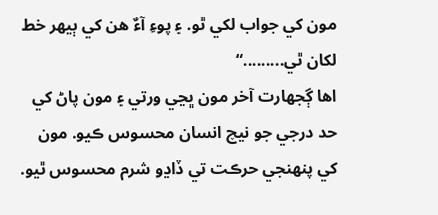مون کي جواب لکي ٿو. ۽ پوءِ آءٌ هن کي ٻيهر خط لکان ٿي.........“
اها ڳجهارت آخر مون ڀڃي ورتي ۽ مون پاڻ کي حد درجي جو نيچ انسان محسوس ڪيو. مون کي پنهنجي حرڪت تي ڏاڍو شرم محسوس ٿيو.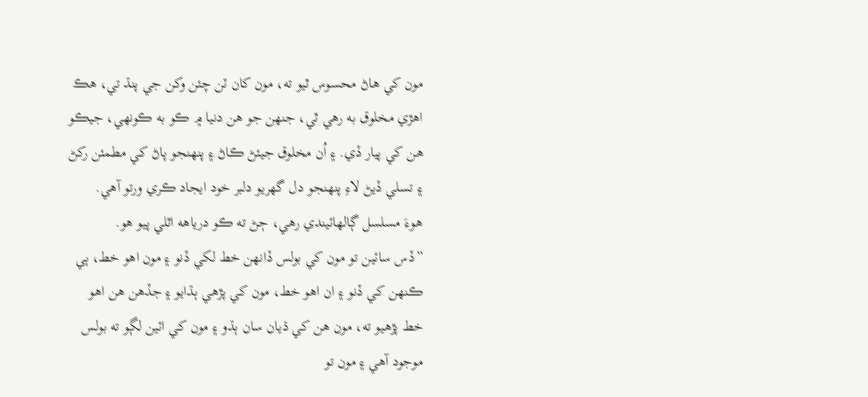مون کي هاڻ محسوس ٿيو ته، مون کان ٽن چئن وکن جي پنڌ تي، هڪ اهڙي مخلوق به رهي ٿي، جنهن جو هن دنيا ۾ ڪو به ڪونهي، جيڪو هن کي پيار ڏي. ۽ اُن مخلوق جيئڻ ڪاڻ ۽ پنهنجو پاڻ کي مطمئن رکڻ ۽ تسلي ڏيڻ لاءِ پنهنجو دل گهريو دلبر خود ايجاد ڪري ورتو آهي.
هوءَ مسلسل ڳالهائيندي رهي، ڄڻ ته ڪو درياهه اٿلي پيو هو.
”ڏس سائين تو مون کي بولس ڏانهن خط لکي ڏنو ۽ مون اهو خط، ٻي ڪنهن کي ڏنو ۽ ان اهو خط، مون کي پڙهي ٻڌايو ۽ جڏهن هن اهو خط پڙهيو ته، مون هن کي ڌيان سان ٻڌو ۽ مون کي ائين لڳو ته بولس موجود آهي ۽ مون تو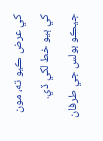کي عرض ڪيو ته، مون کي ٻيو خط لکي ڏي. جيڪو بولس جي طرفان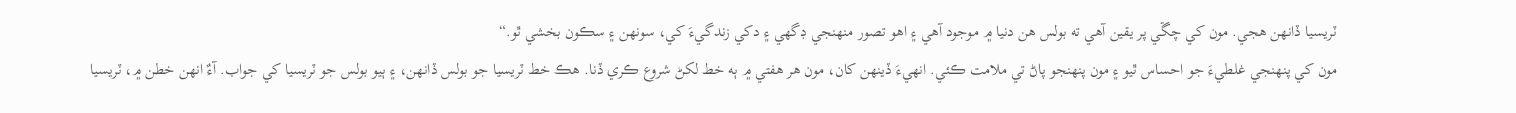ٽريسيا ڏانهن هجي. مون کي چڱي پر يقين آهي ته بولس هن دنيا ۾ موجود آهي ۽ اهو تصور منهنجي ڊگهي ۽ دکي زندگيءَ کي، سونهن ۽ سڪون بخشي ٿو.“
مون کي پنهنجي غلطيءَ جو احساس ٿيو ۽ مون پنهنجو پاڻ تي ملامت ڪئي. انهيءَ ڏينهن کان، مون هر هفتي ۾ ٻه خط لکڻ شروع ڪري ڏنا. هڪ خط ٽريسيا جو بولس ڏانهن، ۽ ٻيو بولس جو ٽريسيا کي جواب. آءٌ انهن خطن ۾، ٽريسيا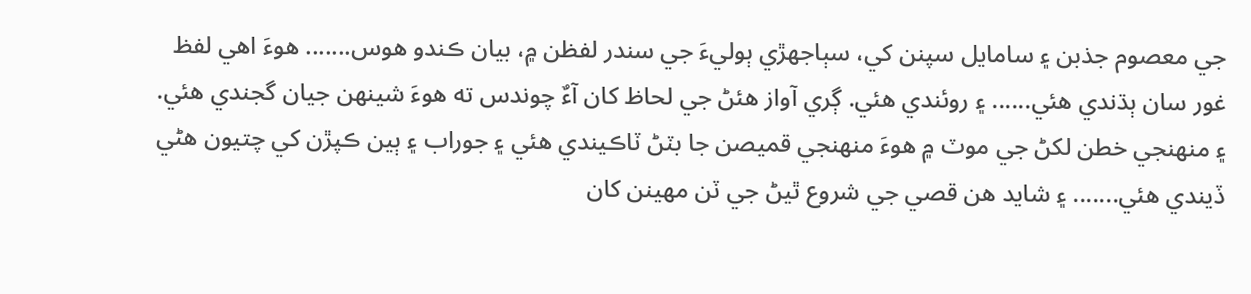جي معصوم جذبن ۽ سامايل سپنن کي، سٻاجهڙي ٻوليءَ جي سندر لفظن ۾، بيان ڪندو هوس....... هوءَ اهي لفظ غور سان ٻڌندي هئي...... ۽ روئندي هئي. ڳري آواز هئڻ جي لحاظ کان آءٌ چوندس ته هوءَ شينهن جيان گجندي هئي. ۽ منهنجي خطن لکڻ جي موٽ ۾ هوءَ منهنجي قميصن جا بٽڻ ٽاڪيندي هئي ۽ جوراب ۽ ٻين ڪپڙن کي چتيون هڻي ڏيندي هئي....... ۽ شايد هن قصي جي شروع ٿيڻ جي ٽن مهينن کان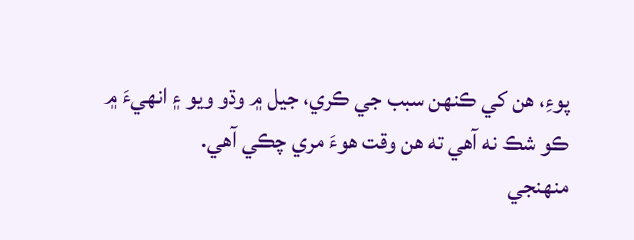پوءِ، هن کي ڪنهن سبب جي ڪري، جيل ۾ وڌو ويو ۽ انهيءَ ۾ ڪو شڪ نه آهي ته هن وقت هوءَ مري چڪي آهي.
منهنجي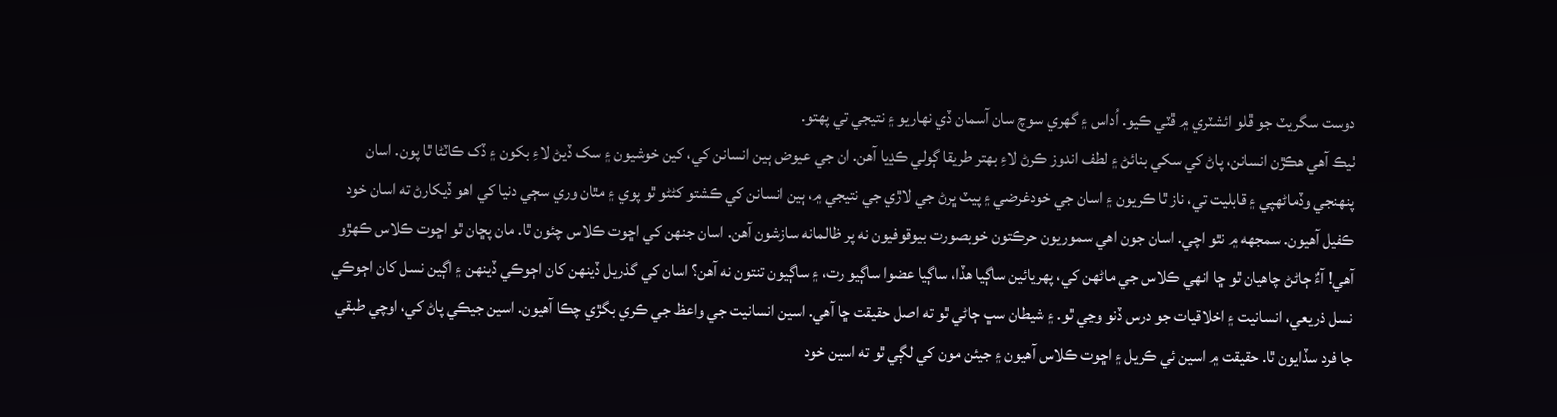دوست سگريٽ جو ڦلو ائشٽري ۾ ڦٽي ڪيو. اُداس ۽ گهري سوچ سان آسمان ڏي نهاريو ۽ نتيجي تي پهتو.
ٺيڪ آهي هڪڙن انسانن، پاڻ کي سکي بنائڻ ۽ لطف اندوز ڪرڻ لاءِ بهتر طريقا ڳولي ڪڍيا آهن. ان جي عيوض ٻين انسانن کي، کين خوشيون ۽ سک ڏيڻ لاءِ بکون ۽ ڏک ڪاٽڻا ٿا پون. اسان پنهنجي وڏماڻهپي ۽ قابليت تي، ناز ٿا ڪريون ۽ اسان جي خودغرضي ۽ پيٽ ڀرڻ جي لاڙي جي نتيجي ۾، ٻين انسانن کي ڪشتو کڻڻو ٿو پوي ۽ مٿان وري سڄي دنيا کي اهو ڏيکارڻ ته اسان خود ڪفيل آهيون. سمجهه ۾ نٿو اچي. اسان جون اهي سموريون حرڪتون خوبصورت بيوقوفيون نه پر ظالمانه سازشون آهن. اسان جنهن کي اڇوت ڪلاس چئون ٿا. مان پڇان ٿو اڇوت ڪلاس ڪهڙو آهي! آءٌ ڄاڻڻ چاهيان ٿو ڇا انهي ڪلاس جي ماڻهن کي، پهريائين ساڳيا هڏا، ساڳيا عضوا ساڳيو رت، ۽ ساڳيون تنتون نه آهن؟ اسان کي گذريل ڏينهن کان اڄوڪي ڏينهن ۽ اڳين نسل کان اڄوڪي نسل ذريعي، انسانيت ۽ اخلاقيات جو درس ڏنو وڃي ٿو. ۽ شيطان سڀ ڄاڻي ٿو ته اصل حقيقت ڇا آهي. اسين انسانيت جي واعظ جي ڪري بگڙي چڪا آهيون. اسين جيڪي پاڻ کي، اوچي طبقي جا فرد سڏايون ٿا. حقيقت ۾ اسين ئي ڪريل ۽ اڇوت ڪلاس آهيون ۽ جيئن مون کي لڳي ٿو ته اسين خود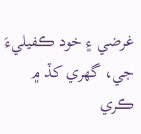غرضي ۽ خود ڪفيليءَ جي، گهري کڏ ۾ ڪري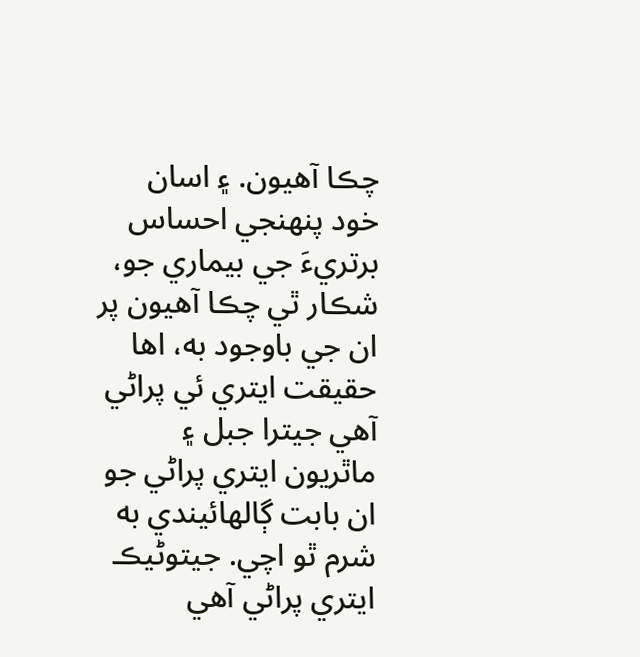چڪا آهيون. ۽ اسان خود پنهنجي احساس برتريءَ جي بيماري جو، شڪار ٿي چڪا آهيون پر ان جي باوجود به، اها حقيقت ايتري ئي پراڻي آهي جيترا جبل ۽ ماٿريون ايتري پراڻي جو ان بابت ڳالهائيندي به شرم ٿو اچي. جيتوڻيڪ ايتري پراڻي آهي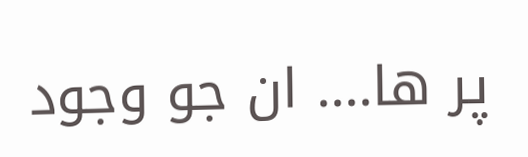پر ها.... ان جو وجود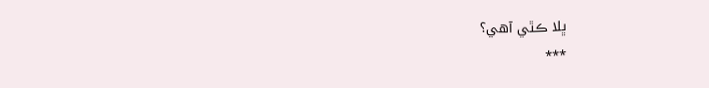ڀلا ڪٿي آهي؟
***